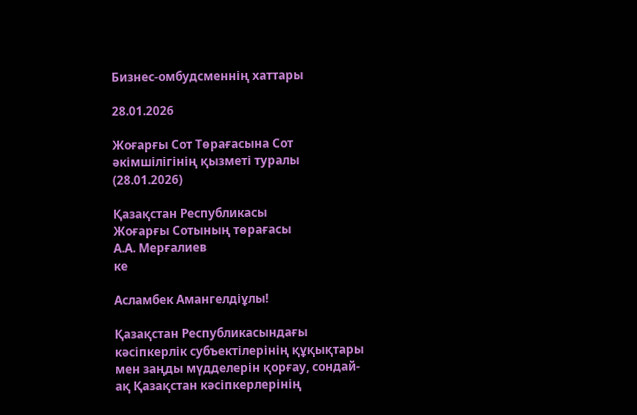Бизнес-омбудсменнің хаттары

28.01.2026

Жоғарғы Сот Төрағасына Сот әкімшілігінің қызметі туралы (28.01.2026)

Қазақстан Республикасы
Жоғарғы Сотының төрағасы
А.А. Мерғалиев
ке

Асламбек Амангелдіұлы!

Қазақстан Республикасындағы кәсіпкерлік субъектілерінің құқықтары мен заңды мүдделерін қорғау, сондай-ақ Қазақстан кәсіпкерлерінің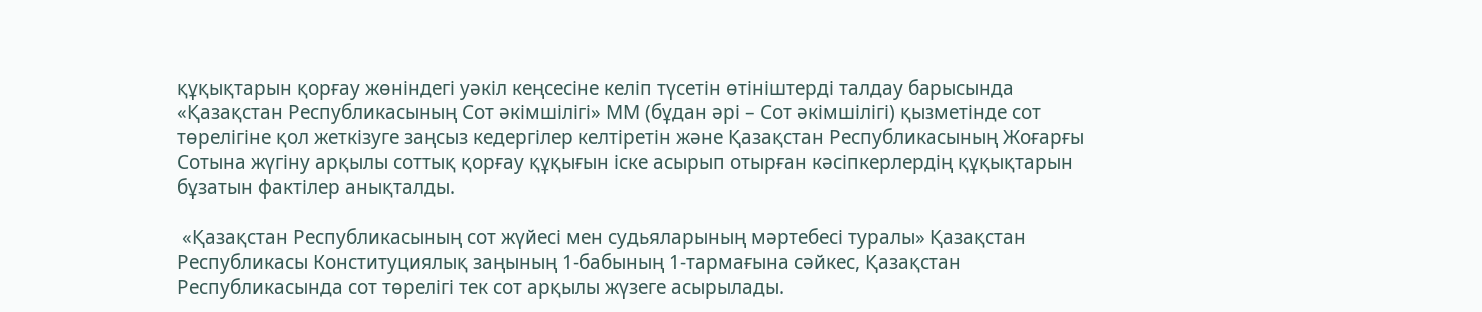құқықтарын қорғау жөніндегі уәкіл кеңсесіне келіп түсетін өтініштерді талдау барысында «Қазақстан Республикасының Сот әкімшілігі» ММ (бұдан әрі – Сот әкімшілігі) қызметінде сот төрелігіне қол жеткізуге заңсыз кедергілер келтіретін және Қазақстан Республикасының Жоғарғы Сотына жүгіну арқылы соттық қорғау құқығын іске асырып отырған кәсіпкерлердің құқықтарын бұзатын фактілер анықталды.

 «Қазақстан Республикасының сот жүйесі мен судьяларының мәртебесі туралы» Қазақстан Республикасы Конституциялық заңының 1-бабының 1-тармағына сәйкес, Қазақстан Республикасында сот төрелігі тек сот арқылы жүзеге асырылады.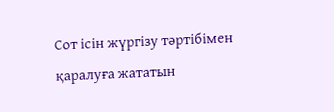Сот ісін жүргізу тәртібімен қаралуға жататын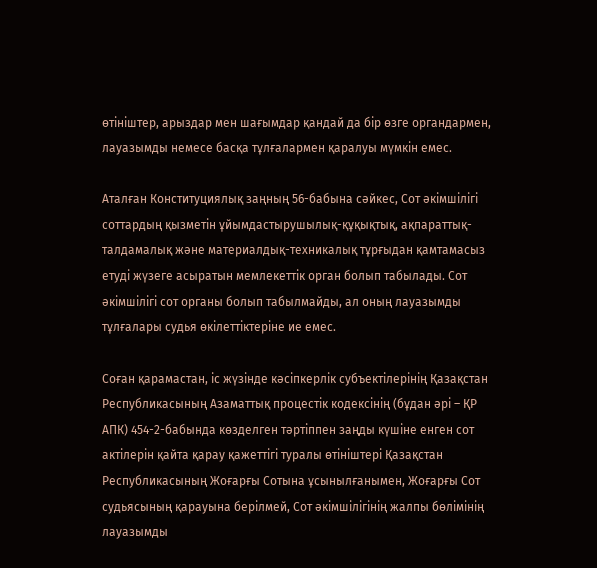өтініштер, арыздар мен шағымдар қандай да бір өзге органдармен, лауазымды немесе басқа тұлғалармен қаралуы мүмкін емес.

Аталған Конституциялық заңның 56-бабына сәйкес, Сот әкімшілігі соттардың қызметін ұйымдастырушылық-құқықтық, ақпараттық-талдамалық және материалдық-техникалық тұрғыдан қамтамасыз етуді жүзеге асыратын мемлекеттік орган болып табылады. Сот әкімшілігі сот органы болып табылмайды, ал оның лауазымды тұлғалары судья өкілеттіктеріне ие емес.

Соған қарамастан, іс жүзінде кәсіпкерлік субъектілерінің Қазақстан Республикасының Азаматтық процестік кодексінің (бұдан әрі – ҚР АПК) 454-2-бабында көзделген тәртіппен заңды күшіне енген сот актілерін қайта қарау қажеттігі туралы өтініштері Қазақстан Республикасының Жоғарғы Сотына ұсынылғанымен, Жоғарғы Сот судьясының қарауына берілмей, Сот әкімшілігінің жалпы бөлімінің лауазымды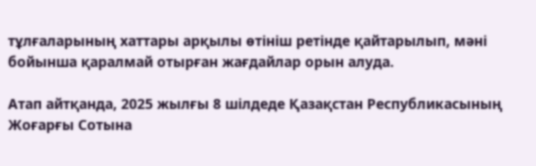тұлғаларының хаттары арқылы өтініш ретінде қайтарылып, мәні бойынша қаралмай отырған жағдайлар орын алуда.

Атап айтқанда, 2025 жылғы 8 шілдеде Қазақстан Республикасының Жоғарғы Сотына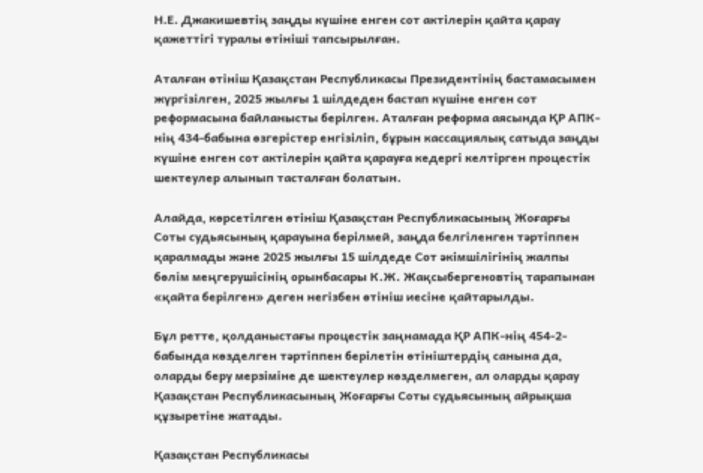Н.Е. Джакишевтің заңды күшіне енген сот актілерін қайта қарау қажеттігі туралы өтініші тапсырылған.

Аталған өтініш Қазақстан Республикасы Президентінің бастамасымен жүргізілген, 2025 жылғы 1 шілдеден бастап күшіне енген сот реформасына байланысты берілген. Аталған реформа аясында ҚР АПК-нің 434-бабына өзгерістер енгізіліп, бұрын кассациялық сатыда заңды күшіне енген сот актілерін қайта қарауға кедергі келтірген процестік шектеулер алынып тасталған болатын.

Алайда, көрсетілген өтініш Қазақстан Республикасының Жоғарғы Соты судьясының қарауына берілмей, заңда белгіленген тәртіппен қаралмады және 2025 жылғы 15 шілдеде Сот әкімшілігінің жалпы бөлім меңгерушісінің орынбасары К.Ж. Жақсыбергеновтің тарапынан «қайта берілген» деген негізбен өтініш иесіне қайтарылды.

Бұл ретте, қолданыстағы процестік заңнамада ҚР АПК-нің 454-2-бабында көзделген тәртіппен берілетін өтініштердің санына да, оларды беру мерзіміне де шектеулер көзделмеген, ал оларды қарау Қазақстан Республикасының Жоғарғы Соты судьясының айрықша құзыретіне жатады.

Қазақстан Республикасы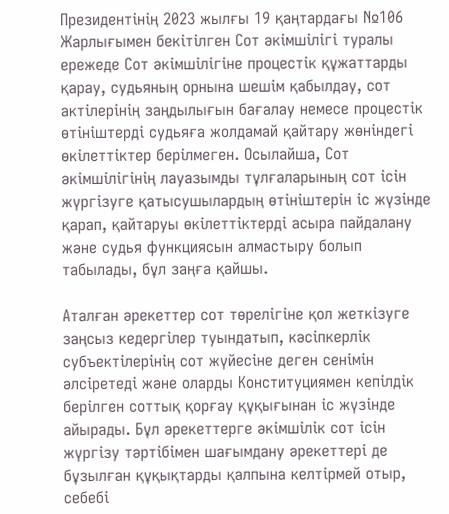Президентінің 2023 жылғы 19 қаңтардағы №106 Жарлығымен бекітілген Сот әкімшілігі туралы ережеде Сот әкімшілігіне процестік құжаттарды қарау, судьяның орнына шешім қабылдау, сот актілерінің заңдылығын бағалау немесе процестік өтініштерді судьяға жолдамай қайтару жөніндегі өкілеттіктер берілмеген. Осылайша, Сот әкімшілігінің лауазымды тұлғаларының сот ісін жүргізуге қатысушылардың өтініштерін іс жүзінде қарап, қайтаруы өкілеттіктерді асыра пайдалану және судья функциясын алмастыру болып табылады, бұл заңға қайшы.

Аталған әрекеттер сот төрелігіне қол жеткізуге заңсыз кедергілер туындатып, кәсіпкерлік субъектілерінің сот жүйесіне деген сенімін әлсіретеді және оларды Конституциямен кепілдік берілген соттық қорғау құқығынан іс жүзінде айырады. Бұл әрекеттерге әкімшілік сот ісін жүргізу тәртібімен шағымдану әрекеттері де бұзылған құқықтарды қалпына келтірмей отыр, себебі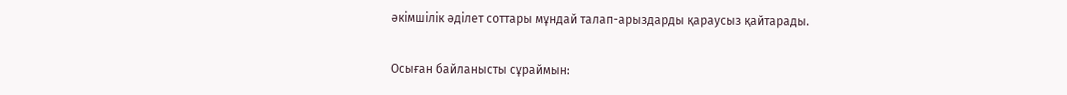әкімшілік әділет соттары мұндай талап-арыздарды қараусыз қайтарады.

Осыған байланысты сұраймын: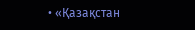• «Қазақстан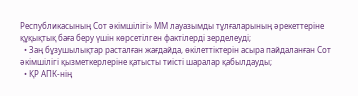Республикасының Сот әкімшілігі» ММ лауазымды тұлғаларының әрекеттеріне құқықтық баға беру үшін көрсетілген фактілерді зерделеуді;
  • Заң бұзушылықтар расталған жағдайда, өкілеттіктерін асыра пайдаланған Сот әкімшілігі қызметкерлеріне қатысты тиісті шаралар қабылдауды;
  • ҚР АПК-нің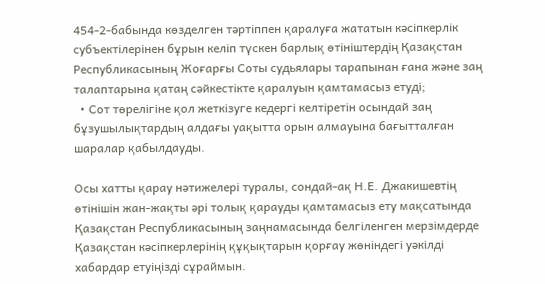454-2-бабында көзделген тәртіппен қаралуға жататын кәсіпкерлік субъектілерінен бұрын келіп түскен барлық өтініштердің Қазақстан Республикасының Жоғарғы Соты судьялары тарапынан ғана және заң талаптарына қатаң сәйкестікте қаралуын қамтамасыз етуді;
  • Сот төрелігіне қол жеткізуге кедергі келтіретін осындай заң бұзушылықтардың алдағы уақытта орын алмауына бағытталған шаралар қабылдауды.

Осы хатты қарау нәтижелері туралы, сондай-ақ Н.Е. Джакишевтің өтінішін жан-жақты әрі толық қарауды қамтамасыз ету мақсатында Қазақстан Республикасының заңнамасында белгіленген мерзімдерде Қазақстан кәсіпкерлерінің құқықтарын қорғау жөніндегі уәкілді хабардар етуіңізді сұраймын.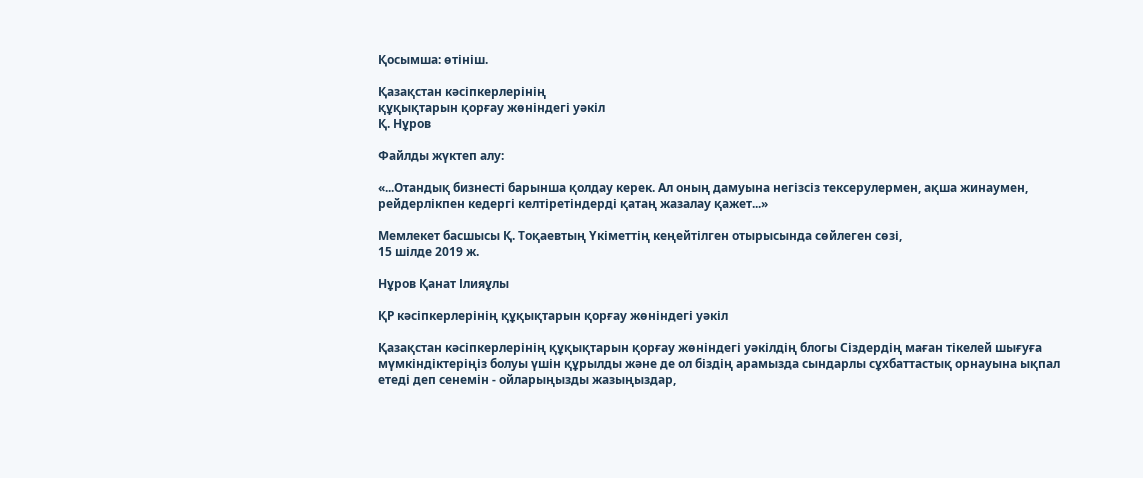Қосымша: өтініш.

Қазақстан кәсіпкерлерінің
құқықтарын қорғау жөніндегі уәкіл
Қ. Нұров

Файлды жүктеп алу:

«...Отандық бизнесті барынша қолдау керек. Ал оның дамуына негізсіз тексерулермен, ақша жинаумен, рейдерлікпен кедергі келтіретіндерді қатаң жазалау қажет...»

Мемлекет басшысы Қ. Тоқаевтың Үкіметтің кеңейтілген отырысында сөйлеген сөзі,
15 шілде 2019 ж.

Нұров Қанат Ілияұлы

ҚР кәсіпкерлерінің құқықтарын қорғау жөніндегі уәкіл

Қазақстан кәсіпкерлерінің құқықтарын қорғау жөніндегі уәкілдің блогы Сіздердің маған тікелей шығуға мүмкіндіктеріңіз болуы үшін құрылды және де ол біздің арамызда сындарлы сұхбаттастық орнауына ықпал етеді деп сенемін - ойларыңызды жазыңыздар,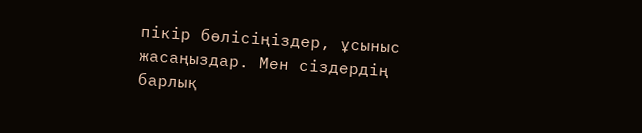пікір бөлісіңіздер, ұсыныс жасаңыздар. Мен сіздердің барлық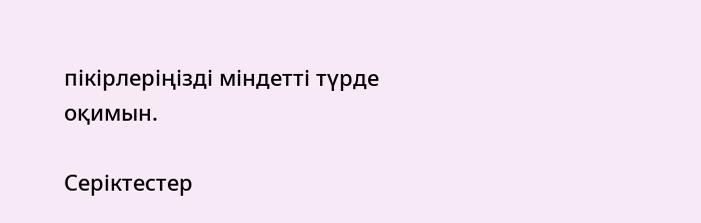пікірлеріңізді міндетті түрде оқимын.

Серіктестер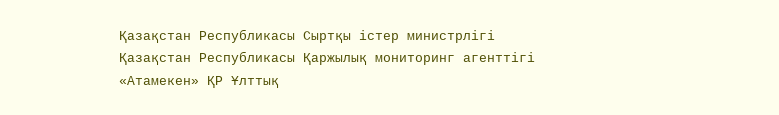Қазақстан Республикасы Сыртқы істер министрлігі
Қазақстан Республикасы Қаржылық мониторинг агенттігі
«Атамекен» ҚР Ұлттық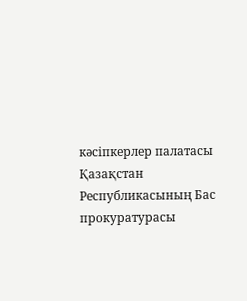кәсіпкерлер палатасы
Қазақстан Республикасының Бас прокуратурасы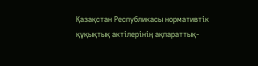Қазақстан Республикасы нормативтік құқықтық актілерінің ақпараттық-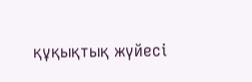құқықтық жүйесі